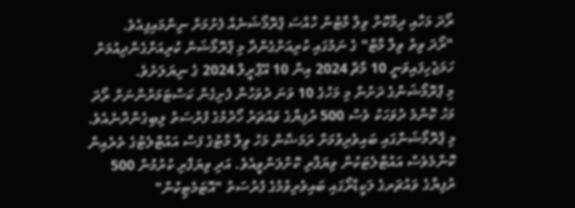ރޯދަ މަހާއި ދިމާކޮށް ވިލާ މާޓުން ހާއްސަ ޕްރޮމޯޝަނެއް ފެށުމަށް ނިންމައިފިއެވެ.
"ރޯދަ ވިތު ވިލާ މާޓް" ގެ ނަމުގައި ކުރިއަށްގެންދާ މި ޕްރޮމޯޝަން ކުރިއަށްގެންދިއުމަށް ހަމަޖެހިފައިވަނީ 10 މާޗް 2024 އިން 10 އޭޕްރީލް 2024 ގެ ނިޔަލަށެވެ.
މި ޕްރޮމޯޝަންގެ ދަށުން މި މަހުގެ 10 ވަނަ ދުވަހުން ފެށިގެން ކަސްޓަމަރުންނަށް ރޯދަ މަހު ކޮންމެ ދުވަހަކު ވެސް 500 ރުފިޔާގެ ވައުޗަރު ހޯދުމުގެ ފުރުސަތު ލިބިގެންދާނެއެވެ.
މި ޕްރޮމޯޝަންގައި ބައިވެރިވުމަށް ރަމަޟާން މަހު ވިލާ މާޓުގެ ފަސް އައުޓްލެޓުގެ ތެރެއިން ކޮންމެވެސް އައުޓްލެޓަކުން ވިޔަފާރި ކޮށްލަންވީއެވެ. އަދި ވިޔަފާރި ކުރުމުން 500 ރުފިޔާގެ ވައުޗަރގެ ލަކީޑްރޯގައި ބައިވެރިވުމުގެ ފުރުސަތު "އޮޓަމެޓިކުން"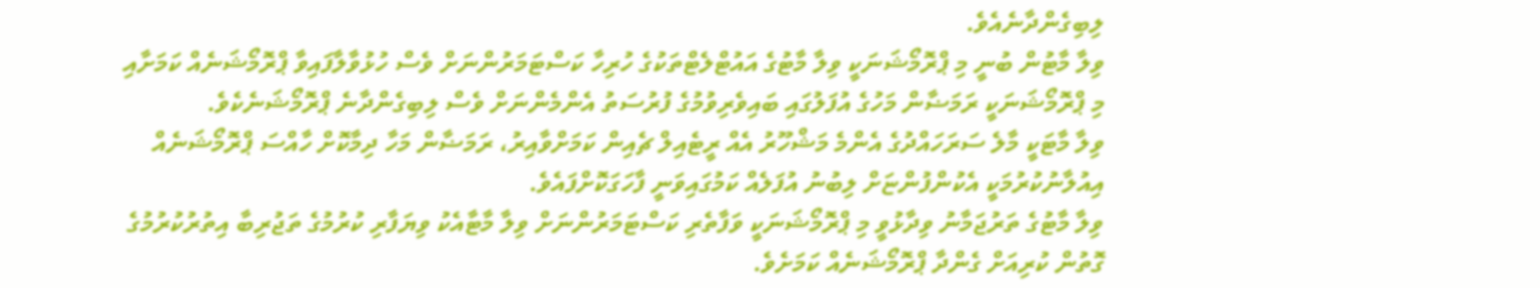ލިބިގެންދާނެއެވެ.
ވިލާ މާޓުން ބުނީ މި ޕްރޮމޯޝަނަކީ ވިލާ މާޓުގެ އައުޓްލެޓްތަކުގެ ހުރިހާ ކަސްޓަމަރުންނަށް ވެސް ހުޅުވާލާފައިވާ ޕްރޮމޯޝަނެއް ކަމަށާއި މި ޕްރޮމޯޝަނަކީ ރަމަޟާން މަހުގެ އުފަލުގައި ބައިވެރިވުމުގެ ފުރުސަތު އެންމެންނަށް ވެސް ލިބިގެންދާނެ ޕްރޮމޯޝަނެކެވެ.
ވިލާ މާޓަކީ މާލެ ސަރަހައްދުގެ އެންމެ މަޝްހޫރު އެއް ރީޓެއިލް ޗެއިން ކަމަށްވާއިރު، ރަމަޟާން މަހާ ދިމާކޮށް ހާއްސަ ޕްރޮމޯޝަނެއް އިއުލާނުކުރުމަކީ އެކުންފުންޏަށް ލިބުނު އުފަލެއް ކަމުގައިވަނީ ފާހަގަކޮށްފައެވެ.
ވިލާ މާޓުގެ ތަރުޖަމާނު ވިދާޅުވީ މި ޕްރޮމޯޝަނަކީ ވަފާތެރި ކަސްޓަމަރުންނަށް ވިލާ މާޓާއެކު ވިޔަފާރި ކުރުމުގެ ތަޖުރިބާ އިތުރުކުރުމުގެ ގޮތުން ކުރިއަށް ގެންދާ ޕްރޮމޯޝަނެއް ކަމަށެވެ.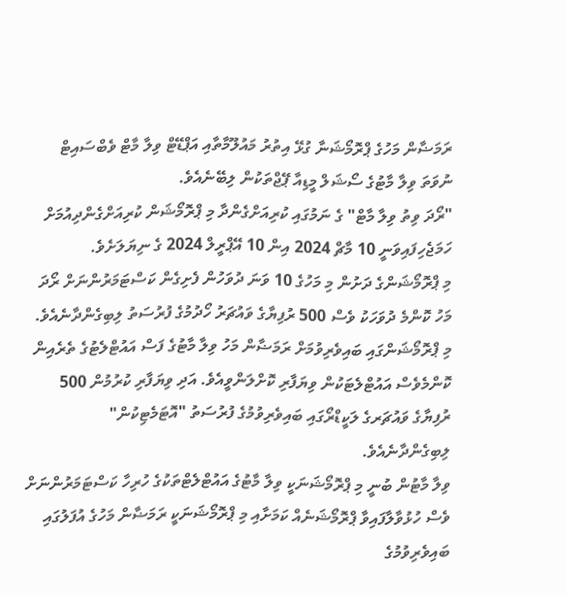ރަމަޟާން މަހުގެ ޕްރޮމޯޝަނާ ގުޅޭ އިތުރު މައުލޫމާތާއި އަޕްޑޭޓް ވިލާ މާޓް ވެބްސައިޓް ނުވަތަ ވިލާ މާޓުގެ ސޯޝަލް މީޑިއާ ޕޭޖްތަކުން ލިބޭނެއެވެ.
"ރޯދަ ވިތު ވިލާ މާޓް" ގެ ނަމުގައި ކުރިއަށްގެންދާ މި ޕްރޮމޯޝަން ކުރިއަށްގެންދިއުމަށް ހަމަޖެހިފައިވަނީ 10 މާޗް 2024 އިން 10 އޭޕްރީލް 2024 ގެ ނިޔަލަށެވެ.
މި ޕްރޮމޯޝަންގެ ދަށުން މި މަހުގެ 10 ވަނަ ދުވަހުން ފެށިގެން ކަސްޓަމަރުންނަށް ރޯދަ މަހު ކޮންމެ ދުވަހަކު ވެސް 500 ރުފިޔާގެ ވައުޗަރު ހޯދުމުގެ ފުރުސަތު ލިބިގެންދާނެއެވެ.
މި ޕްރޮމޯޝަންގައި ބައިވެރިވުމަށް ރަމަޟާން މަހު ވިލާ މާޓުގެ ފަސް އައުޓްލެޓުގެ ތެރެއިން ކޮންމެވެސް އައުޓްލެޓަކުން ވިޔަފާރި ކޮށްލަންވީއެވެ. އަދި ވިޔަފާރި ކުރުމުން 500 ރުފިޔާގެ ވައުޗަރގެ ލަކީޑްރޯގައި ބައިވެރިވުމުގެ ފުރުސަތު "އޮޓަމެޓިކުން" ލިބިގެންދާނެއެވެ.
ވިލާ މާޓުން ބުނީ މި ޕްރޮމޯޝަނަކީ ވިލާ މާޓުގެ އައުޓްލެޓްތަކުގެ ހުރިހާ ކަސްޓަމަރުންނަށް ވެސް ހުޅުވާލާފައިވާ ޕްރޮމޯޝަނެއް ކަމަށާއި މި ޕްރޮމޯޝަނަކީ ރަމަޟާން މަހުގެ އުފަލުގައި ބައިވެރިވުމުގެ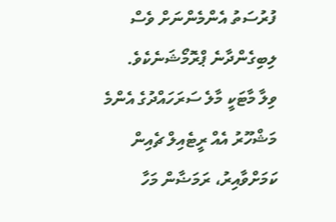ފުރުސަތު އެންމެންނަށް ވެސް ލިބިގެންދާނެ ޕްރޮމޯޝަނެކެވެ.
ވިލާ މާޓަކީ މާލެ ސަރަހައްދުގެ އެންމެ މަޝްހޫރު އެއް ރީޓެއިލް ޗެއިން ކަމަށްވާއިރު، ރަމަޟާން މަހާ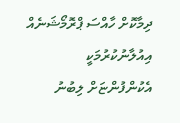ދިމާކޮށް ހާއްސަ ޕްރޮމޯޝަނެއް އިއުލާނުކުރުމަކީ އެކުންފުންޏަށް ލިބުނު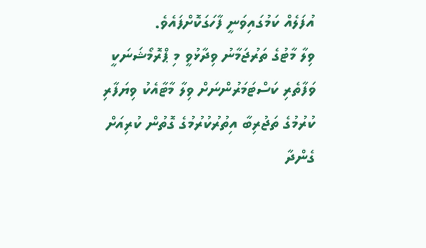އުފަލެއް ކަމުގައިވަނީ ފާހަގަކޮށްފައެވެ.
ވިލާ މާޓުގެ ތަރުޖަމާނު ވިދާޅުވީ މި ޕްރޮމޯޝަނަކީ ވަފާތެރި ކަސްޓަމަރުންނަށް ވިލާ މާޓާއެކު ވިޔަފާރި ކުރުމުގެ ތަޖުރިބާ އިތުރުކުރުމުގެ ގޮތުން ކުރިއަށް ގެންދާ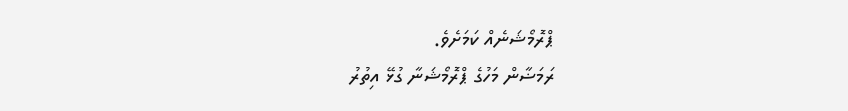ޕްރޮމޯޝަނެއް ކަމަށެވެ.
ރަމަޟާން މަހުގެ ޕްރޮމޯޝަނާ ގުޅޭ އިތުރު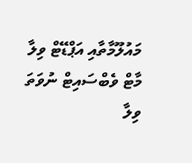މައުލޫމާތާއި އަޕްޑޭޓް ވިލާ މާޓް ވެބްސައިޓް ނުވަތަ ވިލާ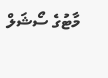މާޓުގެ ސޯޝަލް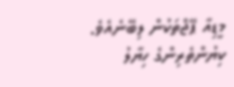މީޑިއާ ޕޭޖްތަކުން ލިބޭނެއެވެ.
ކިޔުންތެރިންގެ ހިޔާލު